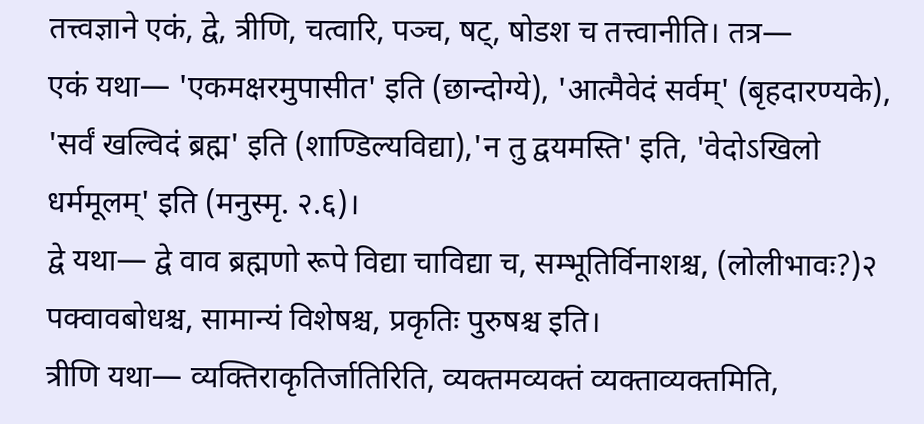तत्त्वज्ञाने एकं, द्वे, त्रीणि, चत्वारि, पञ्च, षट्, षोडश च तत्त्वानीति। तत्र—
एकं यथा— 'एकमक्षरमुपासीत' इति (छान्दोग्ये), 'आत्मैवेदं सर्वम्' (बृहदारण्यके), 'सर्वं खल्विदं ब्रह्म' इति (शाण्डिल्यविद्या),'न तु द्वयमस्ति' इति, 'वेदोऽखिलो धर्ममूलम्' इति (मनुस्मृ. २.६)।
द्वे यथा— द्वे वाव ब्रह्मणो रूपे विद्या चाविद्या च, सम्भूतिर्विनाशश्च, (लोलीभावः?)२ पक्वावबोधश्च, सामान्यं विशेषश्च, प्रकृतिः पुरुषश्च इति।
त्रीणि यथा— व्यक्तिराकृतिर्जातिरिति, व्यक्तमव्यक्तं व्यक्ताव्यक्तमिति,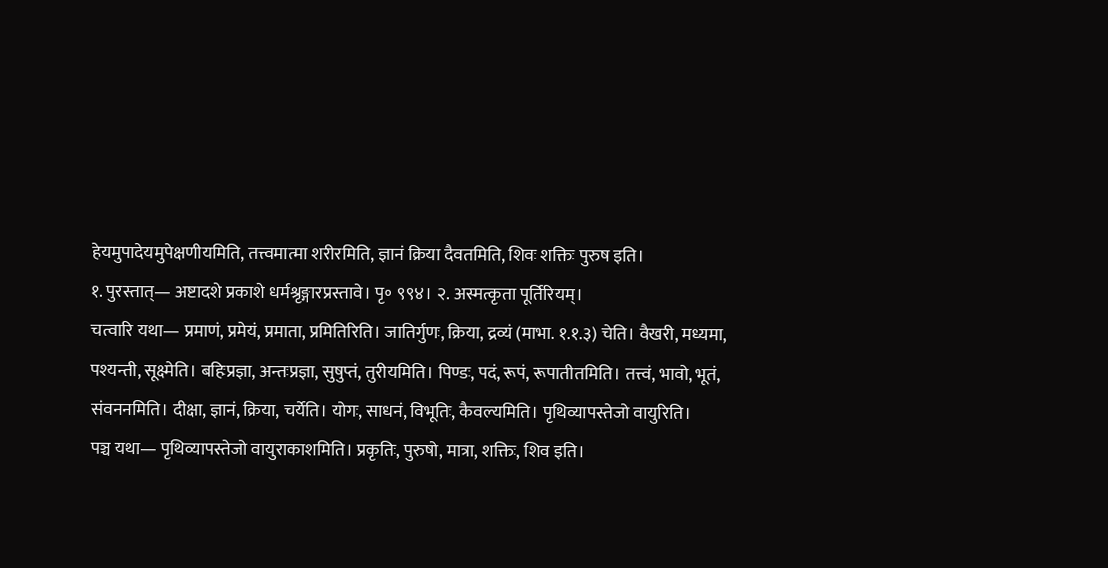हेयमुपादेयमुपेक्षणीयमिति, तत्त्वमात्मा शरीरमिति, ज्ञानं क्रिया दैवतमिति, शिवः शक्तिः पुरुष इति।
१. पुरस्तात्— अष्टादशे प्रकाशे धर्मश्रृङ्गारप्रस्तावे। पृ॰ ९९४। २. अस्मत्कृता पूर्तिरियम्।
चत्वारि यथा— प्रमाणं, प्रमेयं, प्रमाता, प्रमितिरिति। जातिर्गुणः, क्रिया, द्रव्यं (माभा. १.१.३) चेति। वैखरी, मध्यमा, पश्यन्ती, सूक्ष्मेति। बहिःप्रज्ञा, अन्तःप्रज्ञा, सुषुप्तं, तुरीयमिति। पिण्डः, पदं, रूपं, रूपातीतमिति। तत्त्वं, भावो, भूतं, संवननमिति। दीक्षा, ज्ञानं, क्रिया, चर्येति। योगः, साधनं, विभूतिः, कैवल्यमिति। पृथिव्यापस्तेजो वायुरिति।
पञ्च यथा— पृथिव्यापस्तेजो वायुराकाशमिति। प्रकृतिः, पुरुषो, मात्रा, शक्तिः, शिव इति।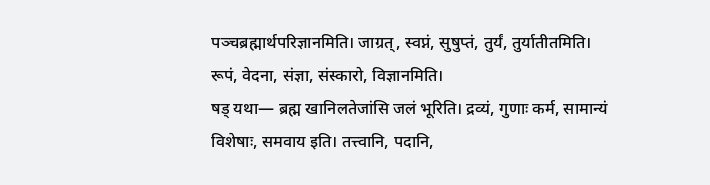पञ्चब्रह्मार्थपरिज्ञानमिति। जाग्रत्, स्वप्नं, सुषुप्तं, तुर्यं, तुर्यातीतमिति। रूपं, वेदना, संज्ञा, संस्कारो, विज्ञानमिति।
षड् यथा— ब्रह्म खानिलतेजांसि जलं भूरिति। द्रव्यं, गुणाः कर्म, सामान्यं विशेषाः, समवाय इति। तत्त्वानि, पदानि,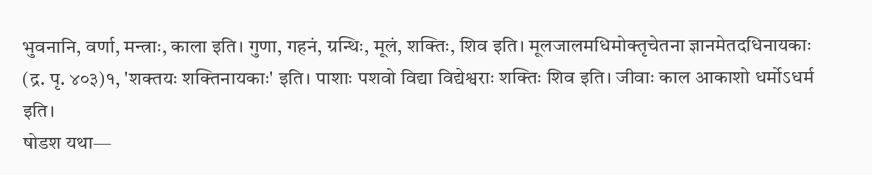भुवनानि, वर्णा, मन्त्राः, काला इति। गुणा, गहनं, ग्रन्थिः, मूलं, शक्तिः, शिव इति। मूलजालमधिमोक्तृचेतना ज्ञानमेतदधिनायकाः (द्र. पृ. ४०३)१, 'शक्तयः शक्तिनायकाः' इति। पाशाः पशवो विद्या विद्येश्वराः शक्तिः शिव इति। जीवाः काल आकाशो धर्मोऽधर्म इति।
षोडश यथा—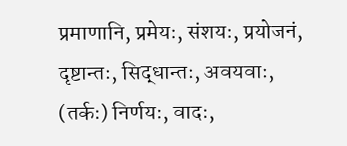प्रमाणानि, प्रमेयः, संशयः, प्रयोजनं, दृष्टान्तः, सिद्धान्तः, अवयवाः, (तर्कः) निर्णयः, वादः,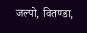जल्पो, वितण्डा,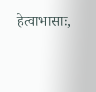हेत्वाभासाः,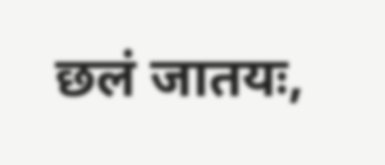छलं जातयः,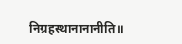निग्रहस्थानानानीति॥